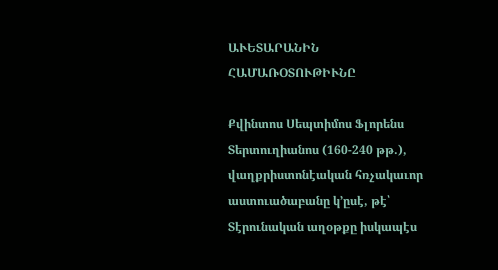ԱՒԵՏԱՐԱՆԻՆ ՀԱՄԱՌՕՏՈՒԹԻՒՆԸ

Քվինտոս Սեպտիմոս Ֆլորենս Տերտուղիանոս (160-240 թթ.), վաղքրիստոնէական հռչակաւոր աստուածաբանը կ՚ըսէ, թէ՝ Տէրունական աղօթքը իսկապէս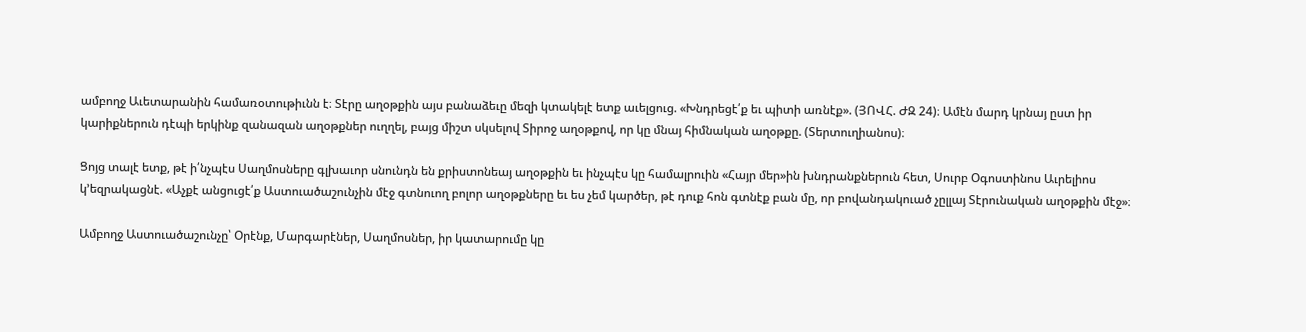ամբողջ Աւետարանին համառօտութիւնն է։ Տէրը աղօթքին այս բանաձեւը մեզի կտակելէ ետք աւելցուց. «Խնդրեցէ՛ք եւ պիտի առնէք». (ՅՈՎՀ. ԺԶ 24)։ Ամէն մարդ կրնայ ըստ իր կարիքներուն դէպի երկինք զանազան աղօթքներ ուղղել, բայց միշտ սկսելով Տիրոջ աղօթքով, որ կը մնայ հիմնական աղօթքը. (Տերտուղիանոս)։

Ցոյց տալէ ետք, թէ ի՛նչպէս Սաղմոսները գլխաւոր սնունդն են քրիստոնեայ աղօթքին եւ ինչպէս կը համալրուին «Հայր մեր»ին խնդրանքներուն հետ, Սուրբ Օգոստինոս Աւրելիոս կ՚եզրակացնէ. «Աչքէ անցուցէ՛ք Աստուածաշունչին մէջ գտնուող բոլոր աղօթքները եւ ես չեմ կարծեր, թէ դուք հոն գտնէք բան մը, որ բովանդակուած չըլլայ Տէրունական աղօթքին մէջ»։

Ամբողջ Աստուածաշունչը՝ Օրէնք, Մարգարէներ, Սաղմոսներ, իր կատարումը կը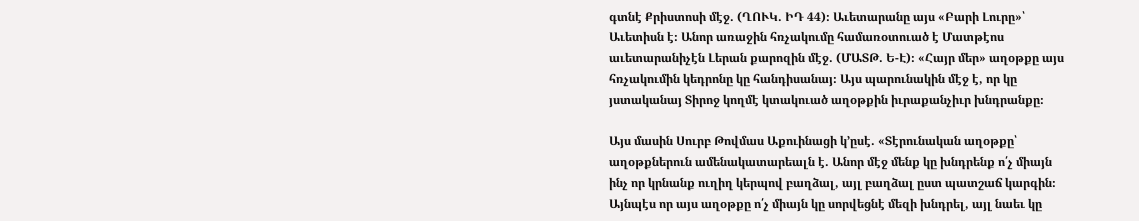գտնէ Քրիստոսի մէջ. (ՂՈՒԿ. ԻԴ 44)։ Աւետարանը այս «Բարի Լուրը»՝ Աւետիսն է։ Անոր առաջին հռչակումը համառօտուած է Մատթէոս աւետարանիչէն Լերան քարոզին մէջ. (ՄԱՏԹ. Ե-Է)։ «Հայր մեր» աղօթքը այս հռչակումին կեդրոնը կը հանդիսանայ։ Այս պարունակին մէջ է, որ կը յստականայ Տիրոջ կողմէ կտակուած աղօթքին իւրաքանչիւր խնդրանքը։

Այս մասին Սուրբ Թովմաս Աքուինացի կ՚ըսէ. «Տէրունական աղօթքը՝ աղօթքներուն ամենակատարեալն է. Անոր մէջ մենք կը խնդրենք ո՛չ միայն ինչ որ կրնանք ուղիղ կերպով բաղձալ, այլ բաղձալ ըստ պատշաճ կարգին։ Այնպէս որ այս աղօթքը ո՛չ միայն կը սորվեցնէ մեզի խնդրել, այլ նաեւ կը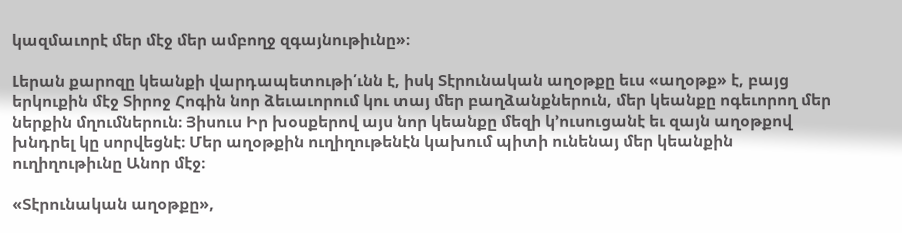կազմաւորէ մեր մէջ մեր ամբողջ զգայնութիւնը»։

Լերան քարոզը կեանքի վարդապետութի՛ւնն է, իսկ Տէրունական աղօթքը եւս «աղօթք» է, բայց երկուքին մէջ Տիրոջ Հոգին նոր ձեւաւորում կու տայ մեր բաղձանքներուն, մեր կեանքը ոգեւորող մեր ներքին մղումներուն։ Յիսուս Իր խօսքերով այս նոր կեանքը մեզի կ՚ուսուցանէ եւ զայն աղօթքով խնդրել կը սորվեցնէ։ Մեր աղօթքին ուղիղութենէն կախում պիտի ունենայ մեր կեանքին ուղիղութիւնը Անոր մէջ։

«Տէրունական աղօթքը»,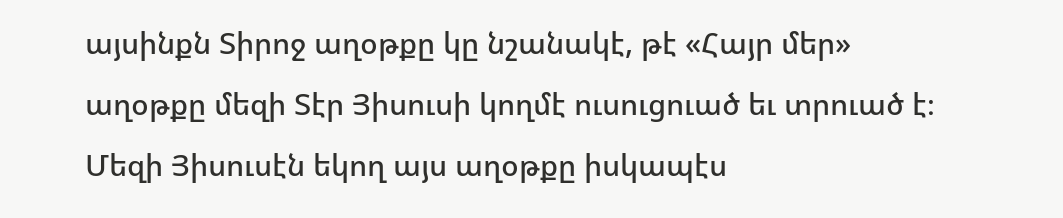այսինքն Տիրոջ աղօթքը կը նշանակէ, թէ «Հայր մեր» աղօթքը մեզի Տէր Յիսուսի կողմէ ուսուցուած եւ տրուած է։ Մեզի Յիսուսէն եկող այս աղօթքը իսկապէս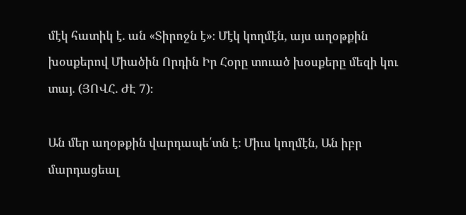մէկ հատիկ է. ան «Տիրոջն է»։ Մէկ կողմէն, այս աղօթքին խօսքերով Միածին Որդին Իր Հօրը տուած խօսքերը մեզի կու տայ. (ՅՈՎՀ. ԺԷ 7)։

Ան մեր աղօթքին վարդապե՛տն է։ Միւս կողմէն, Ան իբր մարդացեալ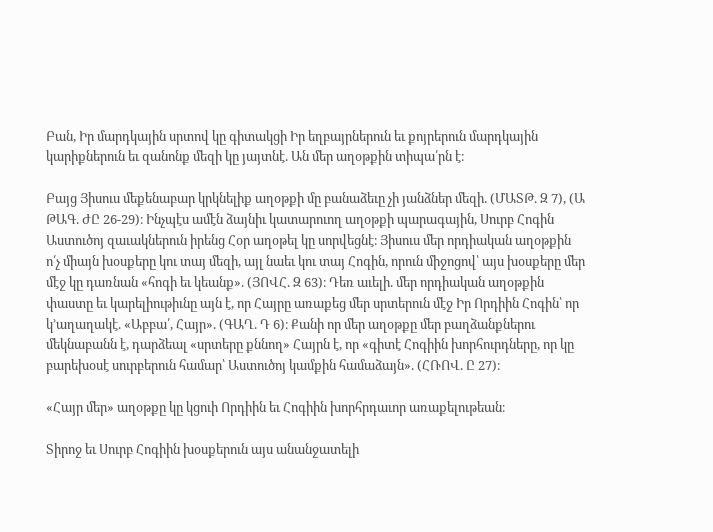Բան, Իր մարդկային սրտով կը գիտակցի Իր եղբայրներուն եւ քոյրերուն մարդկային կարիքներուն եւ զանոնք մեզի կը յայտնէ. Ան մեր աղօթքին տիպա՛րն է։

Բայց Յիսուս մեքենաբար կրկնելիք աղօթքի մը բանաձեւը չի յանձներ մեզի. (ՄԱՏԹ. Զ 7), (Ա ԹԱԳ. ԺԸ 26-29)։ Ինչպէս ամէն ձայնիւ կատարուող աղօթքի պարագային, Սուրբ Հոգին Աստուծոյ զաւակներուն իրենց Հօր աղօթել կը սորվեցնէ։ Յիսուս մեր որդիական աղօթքին ո՛չ միայն խօսքերը կու տայ մեզի, այլ նաեւ կու տայ Հոգին, որուն միջոցով՝ այս խօսքերը մեր մէջ կը դառնան «հոգի եւ կեանք». (ՅՈՎՀ. Զ 63)։ Դեռ աւելի. մեր որդիական աղօթքին փաստը եւ կարելիութիւնը այն է, որ Հայրը առաքեց մեր սրտերուն մէջ Իր Որդիին Հոգին՝ որ կ՚աղաղակէ. «Աբբա՛, Հայր». (ԳԱՂ. Դ 6)։ Քանի որ մեր աղօթքը մեր բաղձանքներու մեկնաբանն է, դարձեալ «սրտերը քննող» Հայրն է, որ «գիտէ Հոգիին խորհուրդները, որ կը բարեխօսէ սուրբերուն համար՝ Աստուծոյ կամքին համաձայն». (ՀՌՈՎ. Ը 27)։

«Հայր մեր» աղօթքը կը կցուի Որդիին եւ Հոգիին խորհրդաւոր առաքելութեան։

Տիրոջ եւ Սուրբ Հոգիին խօսքերուն այս անանջատելի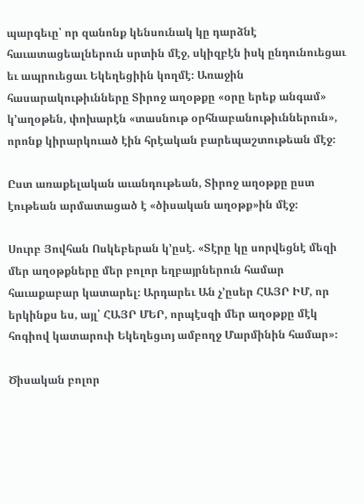պարգեւը՝ որ զանոնք կենսունակ կը դարձնէ հաւատացեալներուն սրտին մէջ, սկիզբէն իսկ ընդունուեցաւ եւ ապրուեցաւ Եկեղեցիին կողմէ։ Առաջին հասարակութիւնները Տիրոջ աղօթքը «օրը երեք անգամ» կ՚աղօթեն, փոխարէն «տասնութ օրհնաբանութիւններուն», որոնք կիրարկուած էին հրէական բարեպաշտութեան մէջ։

Ըստ առաքելական աւանդութեան, Տիրոջ աղօթքը ըստ էութեան արմատացած է «ծիսական աղօթք»ին մէջ։

Սուրբ Յովհան Ոսկեբերան կ՚ըսէ. «Տէրը կը սորվեցնէ մեզի մեր աղօթքները մեր բոլոր եղբայրներուն համար հաւաքաբար կատարել։ Արդարեւ Ան չ՚ըսեր ՀԱՅՐ ԻՄ, որ երկինքս ես, այլ՝ ՀԱՅՐ ՄԵՐ, որպէսզի մեր աղօթքը մէկ հոգիով կատարուի Եկեղեցւոյ ամբողջ Մարմինին համար»։

Ծիսական բոլոր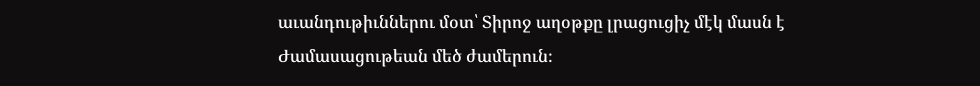աւանդութիւններու մօտ՝ Տիրոջ աղօթքը լրացուցիչ մէկ մասն է Ժամասացութեան մեծ ժամերուն։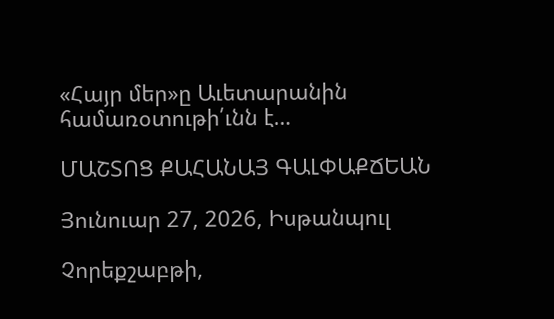«Հայր մեր»ը Աւետարանին համառօտութի՛ւնն է…

ՄԱՇՏՈՑ ՔԱՀԱՆԱՅ ԳԱԼՓԱՔՃԵԱՆ

Յունուար 27, 2026, Իսթանպուլ

Չորեքշաբթի,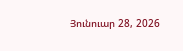Յունուար 28, 2026